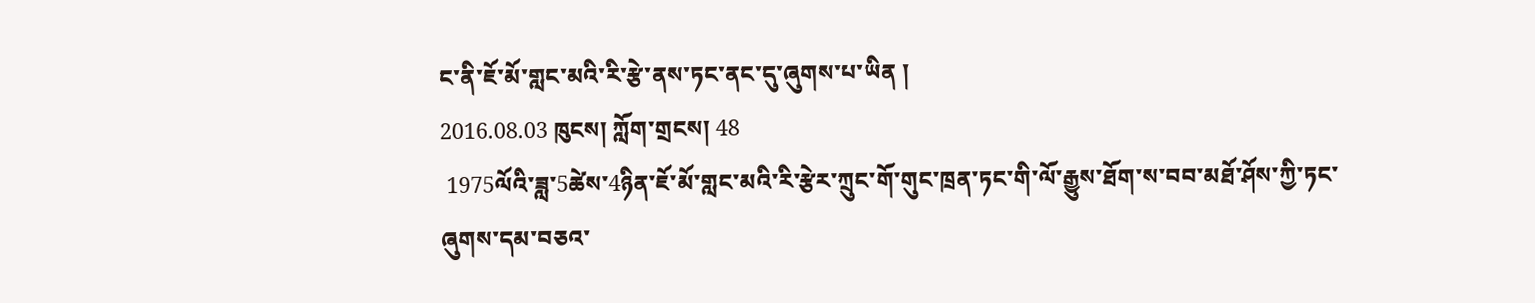ང་ནི་ཇོ་མོ་གླང་མའི་རི་རྩེ་ནས་ཏང་ནང་དུ་ཞུགས་པ་ཡིན །
2016.08.03 ཁུངས། ཀློག་གྲངས། 48
 1975ལོའི་ཟླ་5ཚེས་4ཉིན་ཇོ་མོ་གླང་མའི་རི་རྩེར་ཀྲུང་གོ་གུང་ཁྲན་ཏང་གི་ལོ་རྒྱུས་ཐོག་ས་བབ་མཐོ་ཤོས་ཀྱི་ཏང་ཞུགས་དམ་བཅའ་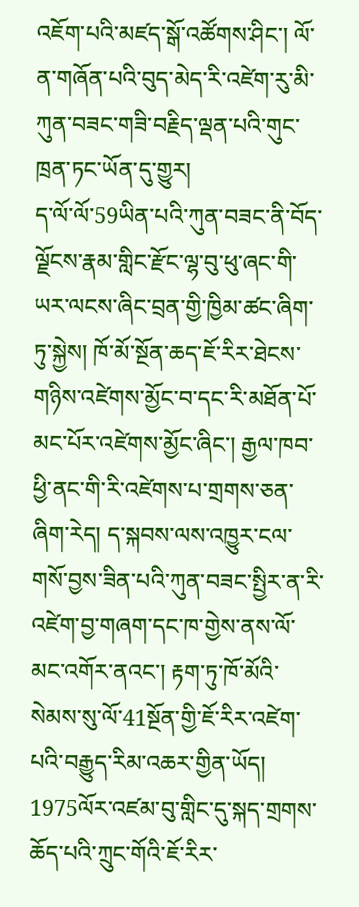འཇོག་པའི་མཛད་སྒོ་འཚོགས་ཤིང་། ལོ་ན་གཞོན་པའི་བུད་མེད་རི་འཛེག་རུ་མི་ཀུན་བཟང་གཟི་བརྗིད་ལྡན་པའི་གུང་ཁྲན་ཏང་ཡོན་དུ་གྱུར།
ད་ལོ་ལོ་59ཡིན་པའི་ཀུན་བཟང་ནི་བོད་ལྗོངས་རྣམ་གླིང་རྫོང་ལྷ་བུ་ཕུ་ཞང་གི་ཡར་ལངས་ཞིང་བྲན་གྱི་ཁྱིམ་ཚང་ཞིག་ཏུ་སྐྱེས། ཁོ་མོ་སྔོན་ཆད་ཇོ་རིར་ཐེངས་གཉིས་འཛེགས་མྱོང་བ་དང་རི་མཐོན་པོ་མང་པོར་འཛེགས་མྱོང་ཞིང་། རྒྱལ་ཁབ་ཕྱི་ནང་གི་རི་འཛེགས་པ་གྲགས་ཅན་ཞིག་རེད། ད་སྐབས་ལས་འཁྱུར་ངལ་གསོ་བྱས་ཟིན་པའི་ཀུན་བཟང་སྤྱིར་ན་རི་འཛེག་བྱ་གཞག་དང་ཁ་གྱེས་ནས་ལོ་མང་འགོར་ནའང་། རྟག་ཏུ་ཁོ་མོའི་སེམས་སུ་ལོ་41སྔོན་གྱི་ཇོ་རིར་འཛེག་པའི་བརྒྱུད་རིམ་འཆར་གྱིན་ཡོད།
1975ལོར་འཛམ་བུ་གླིང་དུ་སྐད་གྲགས་ཆོད་པའི་ཀྲུང་གོའི་ཇོ་རིར་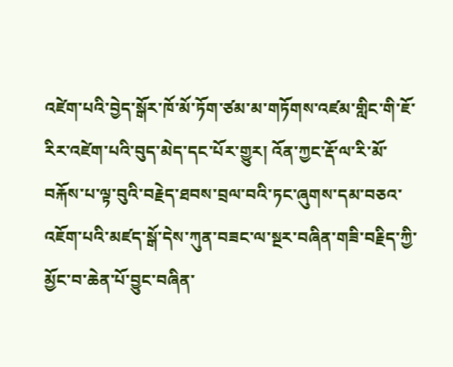འཛེག་པའི་བྱེད་སྒོར་ཁོ་མོ་ཏོག་ཙམ་མ་གཏོགས་འཛམ་གླིང་གི་ཇོ་རིར་འཛེག་པའི་བུད་མེད་དང་པོར་གྱུར། འོན་ཀྱང་རྡོ་ལ་རི་མོ་བརྐོས་པ་ལྟ་བུའི་བརྗེད་ཐབས་བྲལ་བའི་ཏང་ཞུགས་དམ་བཅའ་འཇོག་པའི་མཛད་སྒོ་དེས་ཀུན་བཟང་ལ་སྔར་བཞིན་གཟི་བརྗིད་ཀྱི་མྱོང་བ་ཆེན་པོ་བྱུང་བཞིན་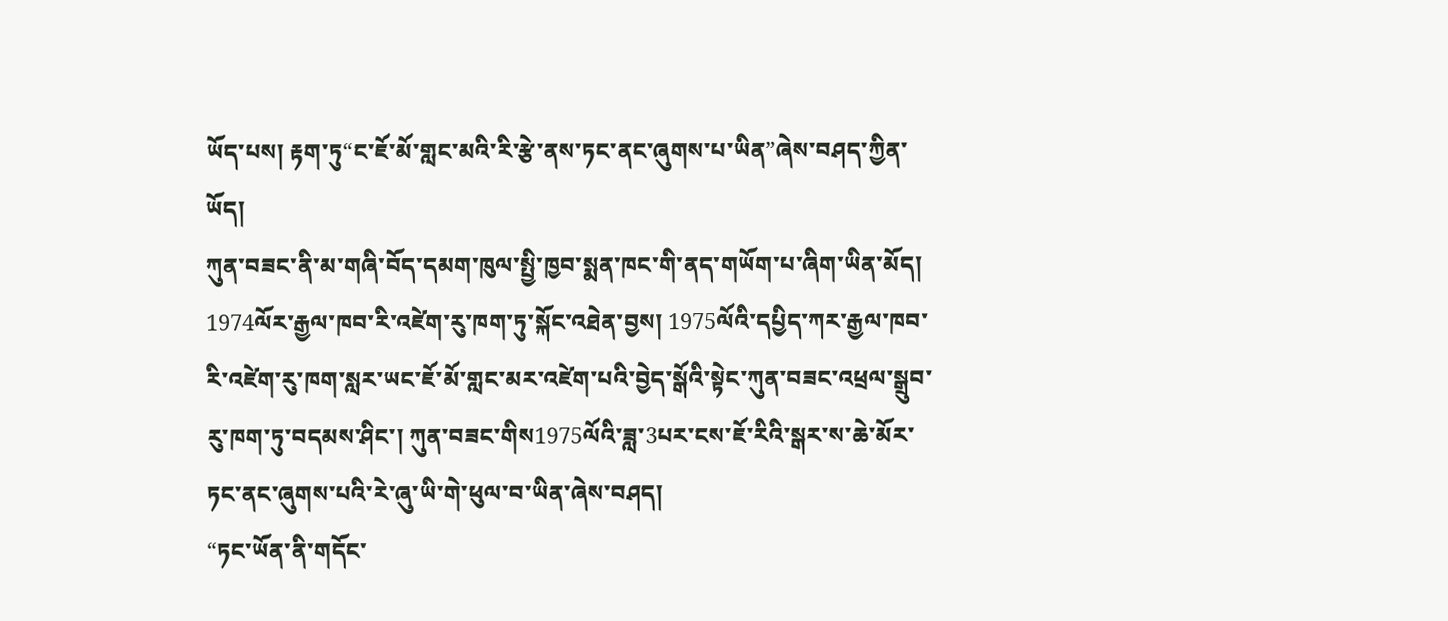ཡོད་པས། རྟག་ཏུ“ང་ཇོ་མོ་གླང་མའི་རི་རྩེ་ནས་ཏང་ནང་ཞུགས་པ་ཡིན”ཞེས་བཤད་ཀྱིན་ཡོད།
ཀུན་བཟང་ནི་མ་གཞི་བོད་དམག་ཁུལ་སྤྱི་ཁྱབ་སྨན་ཁང་གི་ནད་གཡོག་པ་ཞིག་ཡིན་མོད། 1974ལོར་རྒྱལ་ཁབ་རི་འཛེག་རུ་ཁག་ཏུ་སྐོང་འཐེན་བྱས། 1975ལོའི་དཔྱིད་ཀར་རྒྱལ་ཁབ་རི་འཛེག་རུ་ཁག་སླར་ཡང་ཇོ་མོ་གླང་མར་འཛེག་པའི་བྱེད་སྒོའི་སྟེང་ཀུན་བཟང་འཕྲལ་སྒྲུབ་རུ་ཁག་ཏུ་བདམས་ཤིང་། ཀུན་བཟང་གིས1975ལོའི་ཟླ་3པར་ངས་ཇོ་རིའི་སྒར་ས་ཆེ་མོར་ཏང་ནང་ཞུགས་པའི་རེ་ཞུ་ཡི་གེ་ཕུལ་བ་ཡིན་ཞེས་བཤད།
“ཏང་ཡོན་ནི་གདོང་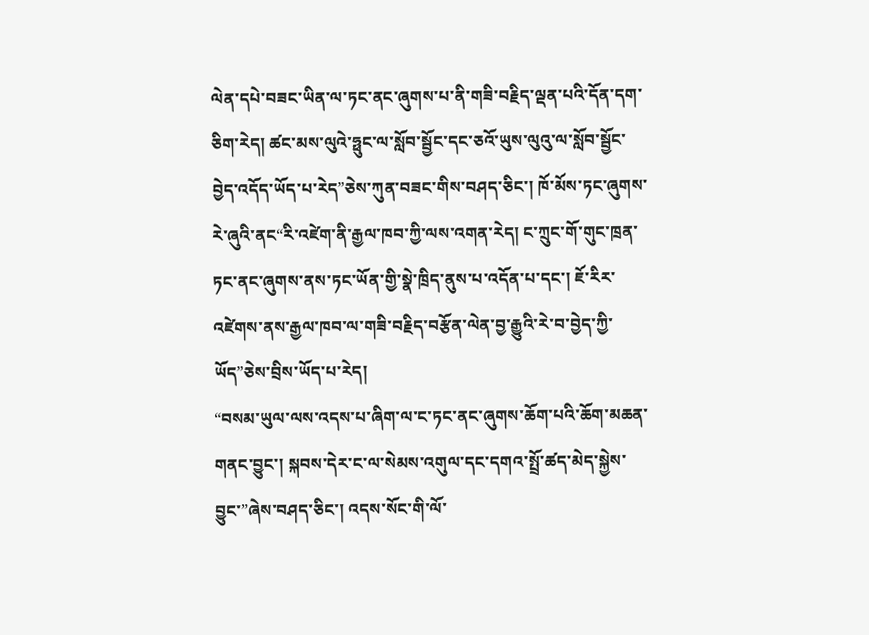ལེན་དཔེ་བཟང་ཡིན་ལ་ཏང་ནང་ཞུགས་པ་ནི་གཟི་བརྗིད་ལྡན་པའི་དོན་དག་ཅིག་རེད། ཚང་མས་ལུའེ་ཧྥུང་ལ་སློབ་སྦྱོང་དང་ཅའོ་ཡུས་ལུའུ་ལ་སློབ་སྦྱོང་བྱེད་འདོད་ཡོད་པ་རེད”ཅེས་ཀུན་བཟང་གིས་བཤད་ཅིང་། ཁོ་མོས་ཏང་ཞུགས་རེ་ཞུའི་ནང“རི་འཛེག་ནི་རྒྱལ་ཁབ་ཀྱི་ལས་འགན་རེད། ང་ཀྲུང་གོ་གུང་ཁྲན་ཏང་ནང་ཞུགས་ནས་ཏང་ཡོན་གྱི་སྣེ་ཁྲིད་ནུས་པ་འདོན་པ་དང་། ཇོ་རིར་འཛེགས་ནས་རྒྱལ་ཁབ་ལ་གཟི་བརྗིད་བརྩོན་ལེན་བྱ་རྒྱུའི་རེ་བ་བྱེད་ཀྱི་ཡོད”ཅེས་བྲིས་ཡོད་པ་རེད།
“བསམ་ཡུལ་ལས་འདས་པ་ཞིག་ལ་ང་ཏང་ནང་ཞུགས་ཆོག་པའི་ཆོག་མཆན་གནང་བྱུང་། སྐབས་དེར་ང་ལ་སེམས་འགུལ་དང་དགའ་སྤྲོ་ཚད་མེད་སྐྱེས་བྱུང་”ཞེས་བཤད་ཅིང་། འདས་སོང་གི་ལོ་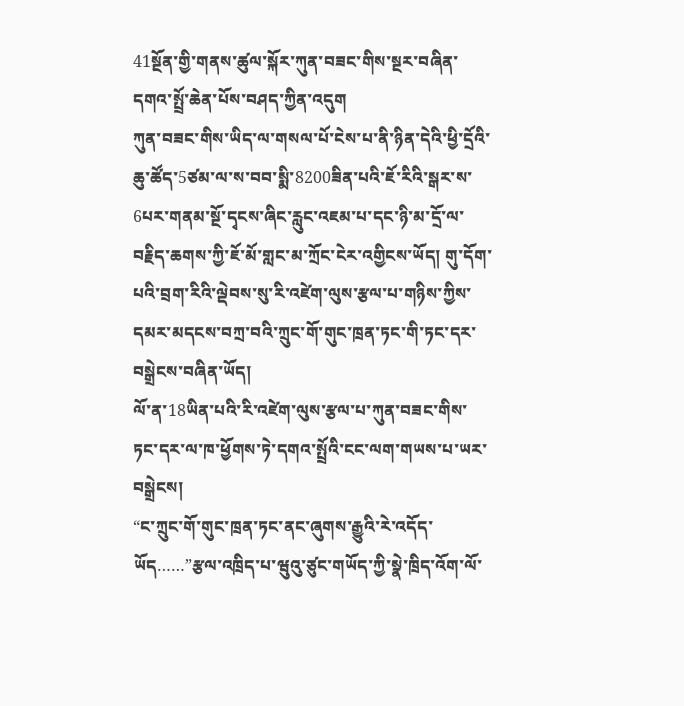41སྔོན་གྱི་གནས་ཚུལ་སྐོར་ཀུན་བཟང་གིས་སྔར་བཞིན་དགའ་སྤྲོ་ཆེན་པོས་བཤད་ཀྱིན་འདུག
ཀུན་བཟང་གིས་ཡིད་ལ་གསལ་པོ་ངེས་པ་ནི་ཉིན་དེའི་ཕྱི་དྲོའི་ཆུ་ཚོད་5ཙམ་ལ་ས་བབ་སྨི་8200ཟིན་པའི་ཇོ་རིའི་སྒར་ས་6པར་གནམ་སྔོ་དྭངས་ཞིང་རླུང་འཇམ་པ་དང་ཉི་མ་དྲོ་ལ་བརྗིད་ཆགས་ཀྱི་ཇོ་མོ་གླང་མ་ཀྲོང་ངེར་འགྱིངས་ཡོད། གུ་དོག་པའི་བྲག་རིའི་ལྡེབས་སུ་རི་འཛེག་ལུས་རྩལ་པ་གཉིས་ཀྱིས་དམར་མདངས་བཀྲ་བའི་ཀྲུང་གོ་གུང་ཁྲན་ཏང་གི་ཏང་དར་བསྒྲེངས་བཞིན་ཡོད།
ལོ་ན་18ཡིན་པའི་རི་འཛེག་ལུས་རྩལ་པ་ཀུན་བཟང་གིས་ཏང་དར་ལ་ཁ་ཕྱོགས་ཏེ་དགའ་སྤྲོའི་ངང་ལག་གཡས་པ་ཡར་བསྒྲེངས།
“ང་ཀྲུང་གོ་གུང་ཁྲན་ཏང་ནང་ཞུགས་རྒྱུའི་རེ་འདོད་ཡོད……”རྩལ་འཁྲིད་པ་ཝུའུ་ཙུང་གཡོད་ཀྱི་སྣེ་ཁྲིད་འོག་ལོ་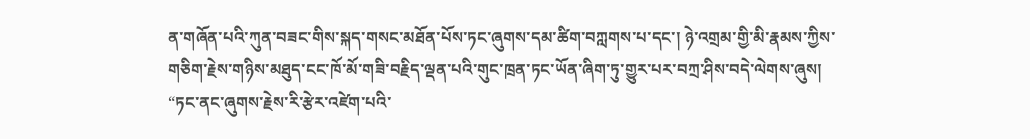ན་གཞོན་པའི་ཀུན་བཟང་གིས་སྐད་གསང་མཐོན་པོས་ཏང་ཞུགས་དམ་ཚིག་བཀླགས་པ་དང་། ཉེ་འགྲམ་གྱི་མི་རྣམས་ཀྱིས་གཅིག་རྗེས་གཉིས་མཐུད་ངང་ཁོ་མོ་གཟི་བརྗིད་ལྡན་པའི་གུང་ཁྲན་ཏང་ཡོན་ཞིག་ཏུ་གྱུར་པར་བཀྲ་ཤིས་བདེ་ལེགས་ཞུས།
“ཏང་ནང་ཞུགས་རྗེས་རི་རྩེར་འཛེག་པའི་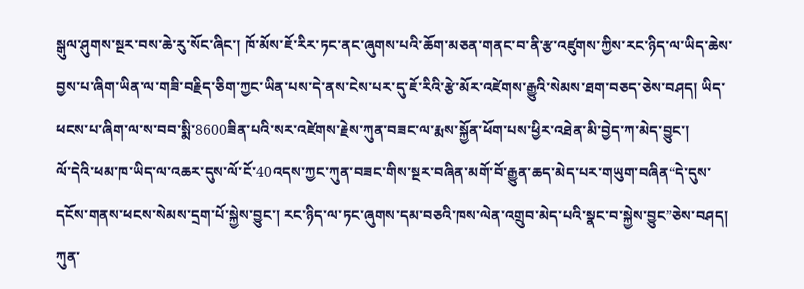སྒུལ་ཤུགས་སྔར་བས་ཆེ་རུ་སོང་ཞིང་། ཁོ་མོས་ཇོ་རིར་ཏང་ནང་ཞུགས་པའི་ཆོག་མཅན་གནང་བ་ནི་རྩ་འཛུགས་ཀྱིས་རང་ཉིད་ལ་ཡིད་ཆེས་བྱས་པ་ཞིག་ཡིན་ལ་གཟི་བརྗིད་ཅིག་ཀྱང་ཡིན་པས་དེ་ནས་ངེས་པར་དུ་ཇོ་རིའི་རྩེ་མོར་འཛེགས་རྒྱུའི་སེམས་ཐག་བཅད་ཅེས་བཤད། ཡིད་ཕངས་པ་ཞིག་ལ་ས་བབ་སྨི་8600ཟིན་པའི་སར་འཛེགས་རྗེས་ཀུན་བཟང་ལ་རྨས་སྐྱོན་ཕོག་པས་ཕྱིར་འཐེན་མི་བྱེད་ཀ་མེད་བྱུང་།
ལོ་དེའི་ཕམ་ཁ་ཡིད་ལ་འཆར་དུས་ལོ་ངོ་40འདས་ཀྱང་ཀུན་བཟང་གིས་སྔར་བཞིན་མགོ་བོ་རྒྱུན་ཆད་མེད་པར་གཡུག་བཞིན“དེ་དུས་དངོས་གནས་ཕངས་སེམས་དྲག་པོ་སྐྱེས་བྱུང་། རང་ཉིད་ལ་ཏང་ཞུགས་དམ་བཅའི་ཁས་ལེན་འགྲུབ་མེད་པའི་སྣང་བ་སྐྱེས་བྱུང”ཅེས་བཤད།
ཀུན་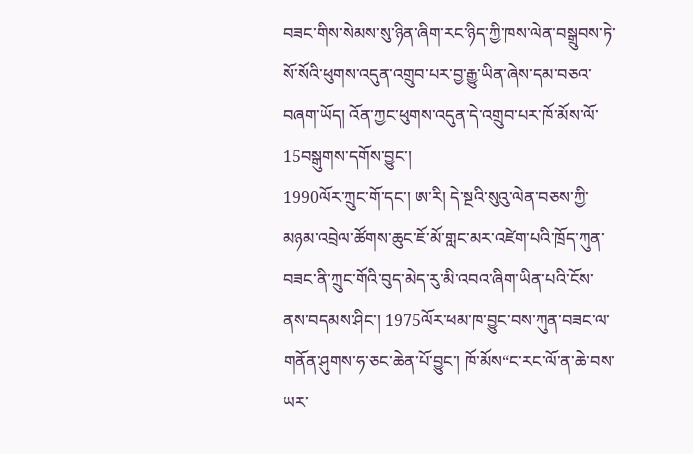བཟང་གིས་སེམས་སུ་ཉིན་ཞིག་རང་ཉིད་ཀྱི་ཁས་ལེན་བསྒྲུབས་ཏེ་སོ་སོའི་ཕུགས་འདུན་འགྲུབ་པར་བྱ་རྒྱུ་ཡིན་ཞེས་དམ་བཅའ་བཞག་ཡོད། འོན་ཀྱང་ཕུགས་འདུན་དེ་འགྲུབ་པར་ཁོ་མོས་ལོ་15བསྒུགས་དགོས་བྱུང་།
1990ལོར་ཀྲུང་གོ་དང་། ཨ་རི། དེ་སྔའི་སུའུ་ལེན་བཅས་ཀྱི་མཉམ་འབྲེལ་ཚོགས་ཆུང་ཇོ་མོ་གླང་མར་འཛེག་པའི་ཁྲོད་ཀུན་བཟང་ནི་ཀྲུང་གོའི་བུད་མེད་རུ་མི་འབའ་ཞིག་ཡིན་པའི་ངོས་ནས་བདམས་ཤིང་། 1975ལོར་ཕམ་ཁ་བྱུང་བས་ཀུན་བཟང་ལ་གནོན་ཤུགས་ཧ་ཅང་ཆེན་པོ་བྱུང་། ཁོ་མོས“ང་རང་ལོ་ན་ཆེ་བས་ཡར་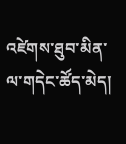འཛེགས་ཐུབ་མིན་ལ་གདེང་ཚོད་མེད།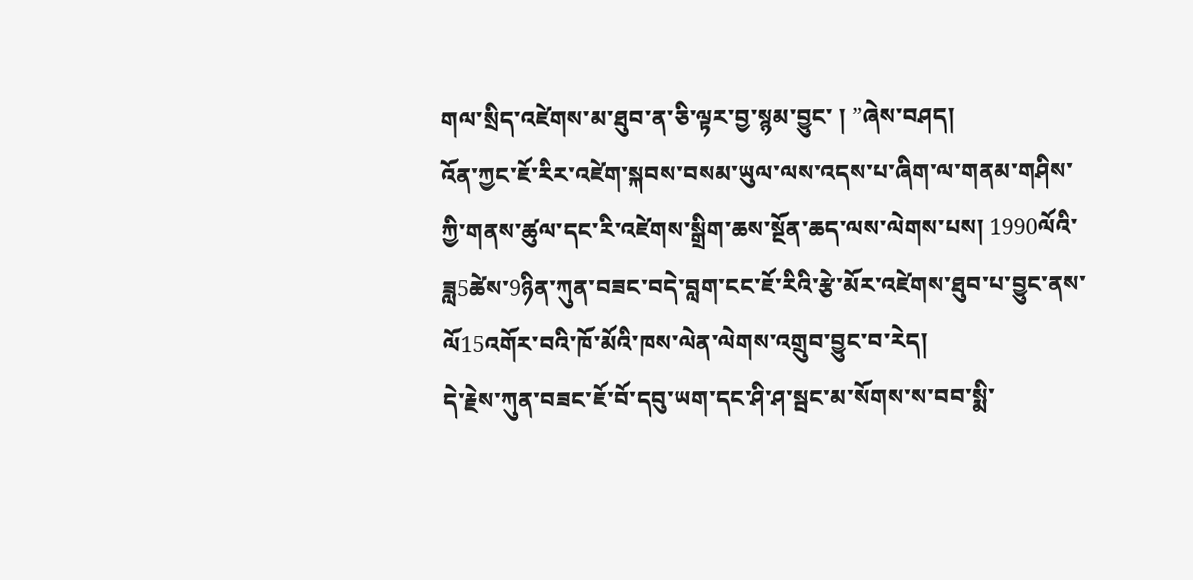གལ་སྲིད་འཛེགས་མ་ཐུབ་ན་ཅི་ལྟར་བྱ་སྙམ་བྱུང་ ། ”ཞེས་བཤད།
འོན་ཀྱང་ཇོ་རིར་འཛེག་སྐབས་བསམ་ཡུལ་ལས་འདས་པ་ཞིག་ལ་གནམ་གཤིས་ཀྱི་གནས་ཚུལ་དང་རི་འཛེགས་སྒྲིག་ཆས་སྔོན་ཆད་ལས་ལེགས་པས། 1990ལོའི་ཟླ5ཚེས་9ཉིན་ཀུན་བཟང་བདེ་བླག་ངང་ཇོ་རིའི་རྩེ་མོར་འཛེགས་ཐུབ་པ་བྱུང་ནས་ལོ15འགོར་བའི་ཁོ་མོའི་ཁས་ལེན་ལེགས་འགྲུབ་བྱུང་བ་རེད།
དེ་རྗེས་ཀུན་བཟང་ཇོ་བོ་དབུ་ཡག་དང་ཤི་ཤ་སྦང་མ་སོགས་ས་བབ་སྨི་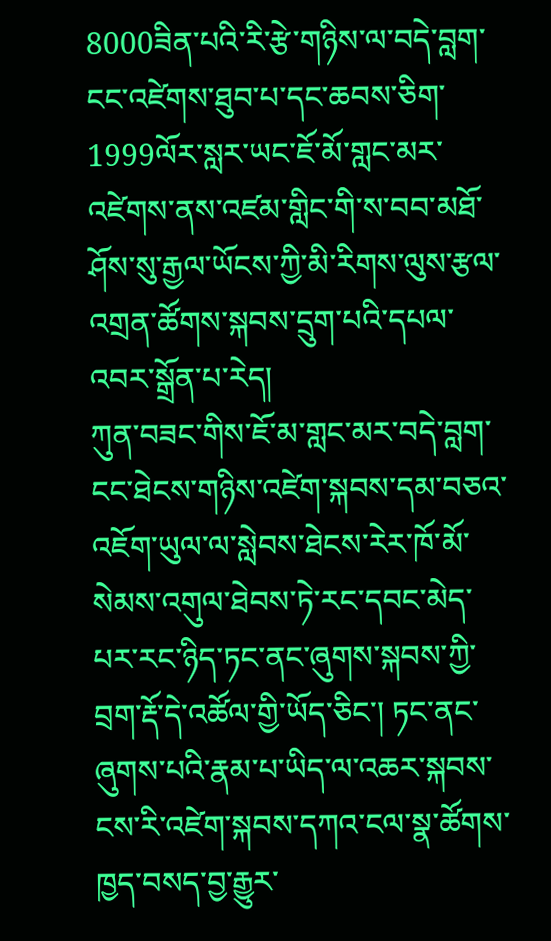8000ཟིན་པའི་རི་རྩེ་གཉིས་ལ་བདེ་བླག་ངང་འཛེགས་ཐུབ་པ་དང་ཆབས་ཅིག་1999ལོར་སླར་ཡང་ཇོ་མོ་གླང་མར་འཛེགས་ནས་འཛམ་གླིང་གི་ས་བབ་མཐོ་ཤོས་སུ་རྒྱལ་ཡོངས་ཀྱི་མི་རིགས་ལུས་རྩལ་འགྲན་ཚོགས་སྐབས་དྲུག་པའི་དཔལ་འབར་སྒྲོན་པ་རེད།
ཀུན་བཟང་གིས་ཇོ་མ་གླང་མར་བདེ་བླག་ངང་ཐེངས་གཉིས་འཛེག་སྐབས་དམ་བཅའ་འཇོག་ཡུལ་ལ་སླེབས་ཐེངས་རེར་ཁོ་མོ་སེམས་འགུལ་ཐེབས་ཏེ་རང་དབང་མེད་པར་རང་ཉིད་ཏང་ནང་ཞུགས་སྐབས་ཀྱི་བྲག་རྡོ་དེ་འཚོལ་གྱི་ཡོད་ཅིང་། ཏང་ནང་ཞུགས་པའི་རྣམ་པ་ཡིད་ལ་འཆར་སྐབས་ངས་རི་འཛེག་སྐབས་དཀའ་ངལ་སྣ་ཚོགས་ཁྱད་བསད་བྱ་རྒྱུར་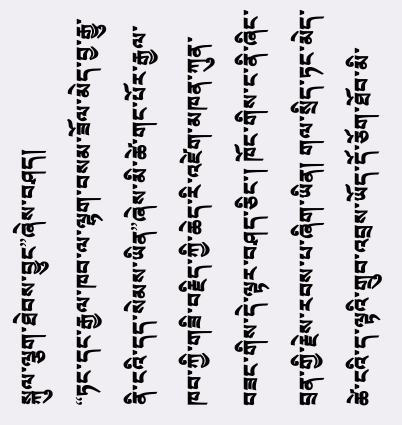སྐུལ་ལྕག་ཐེབས་བྱུང”ཞེས་བཤད།
“ཏང་དང་རྒྱལ་ཁབ་ལ་ལྷག་བསམ་ཟོལ་མེད་བྱ་རྒྱུ་ནི་ངའི་དད་སེམས་ཡིན”ཞེས་མི་ཚེ་གང་པོར་རྒྱལ་ཁབ་ཀྱི་གཟི་བརྗིད་ཀྱི་ཆེད་རི་འཛེག་མཁན་ཀུན་བཟང་གིས་དེ་ལྟར་བཤད་ཅིང་། ཁོང་གིས་ང་ནི་ཞིང་བྲན་གྱི་རྗེས་རབས་པ་ཞིག་ཡིན། གལ་སྲིད་ཏང་མེད་ཚེ་ངའི་ད་ལྟའི་གྲུབ་འབྲས་ཡོད་དོ་ཅོག་ཐོབ་མི་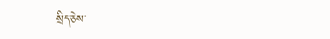སྲིད་ཅེས་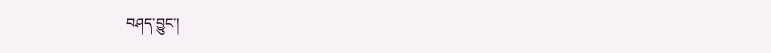བཤད་བྱུང་།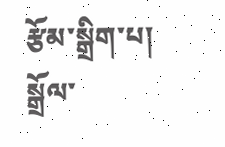རྩོམ་སྒྲིག་པ། སྒྲོལ་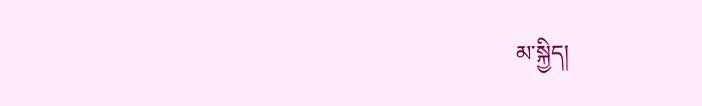མ་སྐྱིད།